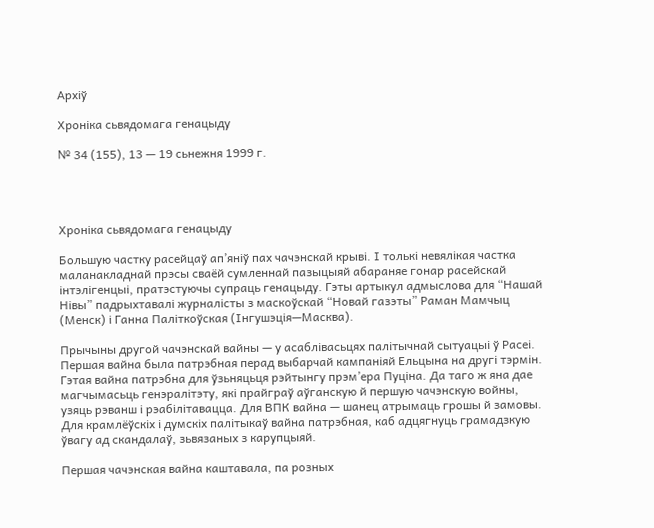Архіў

Хроніка сьвядомага генацыду

№ 34 (155), 13 — 19 сьнежня 1999 г.




Хроніка сьвядомага генацыду

Большую частку расейцаў ап’яніў пах чачэнскай крыві. І толькі невялікая частка маланакладнай прэсы сваёй сумленнай пазыцыяй абараняе гонар расейскай інтэлігенцыі, пратэстуючы супраць генацыду. Гэты артыкул адмыслова для “Нашай Нівы” падрыхтавалі журналісты з маскоўскай “Новай газэты” Раман Мамчыц (Менск) і Ганна Паліткоўская (Інгушэція—Масква).

Прычыны другой чачэнскай вайны — у асаблівасьцях палітычнай сытуацыі ў Расеі. Першая вайна была патрэбная перад выбарчай кампаніяй Ельцына на другі тэрмін. Гэтая вайна патрэбна для ўзьняцьця рэйтынгу прэм’ера Пуціна. Да таго ж яна дае магчымасьць генэралітэту, які прайграў аўганскую й першую чачэнскую войны, узяць рэванш і рэабілітавацца. Для ВПК вайна — шанец атрымаць грошы й замовы. Для крамлёўскіх і думскіх палітыкаў вайна патрэбная, каб адцягнуць грамадзкую ўвагу ад скандалаў, зьвязаных з карупцыяй.

Першая чачэнская вайна каштавала, па розных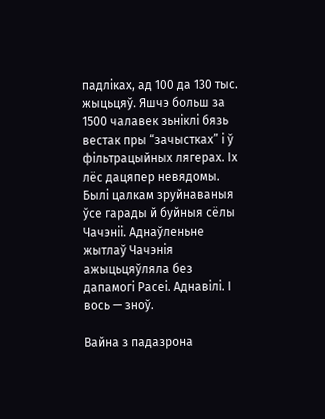падліках, ад 100 да 130 тыс. жыцьцяў. Яшчэ больш за 1500 чалавек зьніклі бязь вестак пры “зачыстках” і ў фільтрацыйных лягерах. Іх лёс дацяпер невядомы. Былі цалкам зруйнаваныя ўсе гарады й буйныя сёлы Чачэніі. Аднаўленьне жытлаў Чачэнія ажыцьцяўляла без дапамогі Расеі. Аднавілі. І вось — зноў.

Вайна з падазрона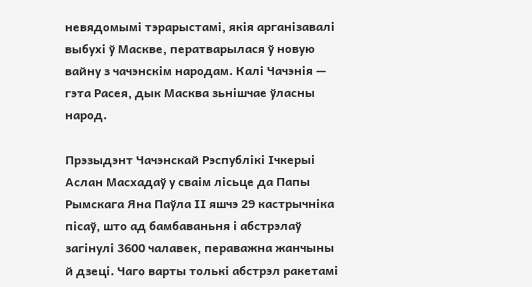невядомымі тэрарыстамі, якія арганізавалі выбухі ў Маскве, ператварылася ў новую вайну з чачэнскім народам. Калі Чачэнія — гэта Расея, дык Масква зьнішчае ўласны народ.

Прэзыдэнт Чачэнскай Рэспублікі Ічкерыі Аслан Масхадаў у сваім лісьце да Папы Рымскага Яна Паўла ІІ яшчэ 29 кастрычніка пісаў, што ад бамбаваньня і абстрэлаў загінулі 3600 чалавек, пераважна жанчыны й дзеці. Чаго варты толькі абстрэл ракетамі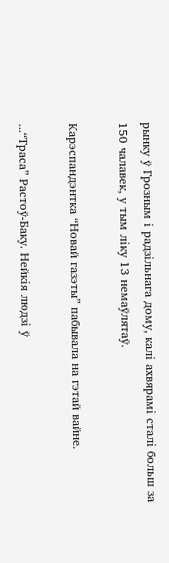рынку ў Грозным і радзільнага дому, калі ахвярамі сталі больш за 150 чалавек, у тым ліку 13 немаўлятаў.

Карэспандэнтка “Новай газэты” пабывала на гэтай вайне.

...“Траса” Растоў-Баку. Нейкія людзі ў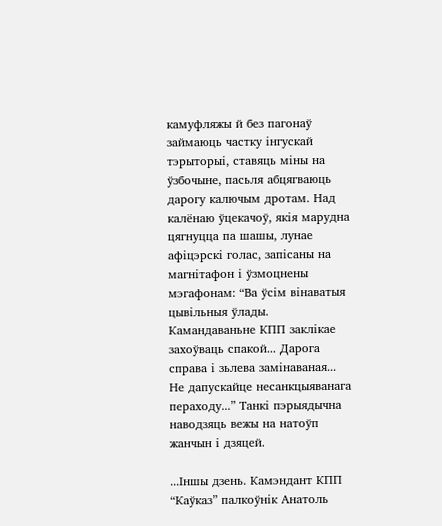камуфляжы й без пагонаў займаюць частку інгускай тэрыторыі, ставяць міны на ўзбочыне, пасьля абцягваюць дарогу калючым дротам. Над калёнаю ўцекачоў, якія марудна цягнуцца па шашы, лунае афіцэрскі голас, запісаны на магнітафон і ўзмоцнены мэгафонам: “Ва ўсім вінаватыя цывільныя ўлады. Камандаваньне КПП заклікае захоўваць спакой... Дарога справа і зьлева замінаваная... Не дапускайце несанкцыяванага пераходу...” Танкі пэрыядычна наводзяць вежы на натоўп жанчын і дзяцей.

...Іншы дзень. Камэндант КПП “Каўказ” палкоўнік Анатоль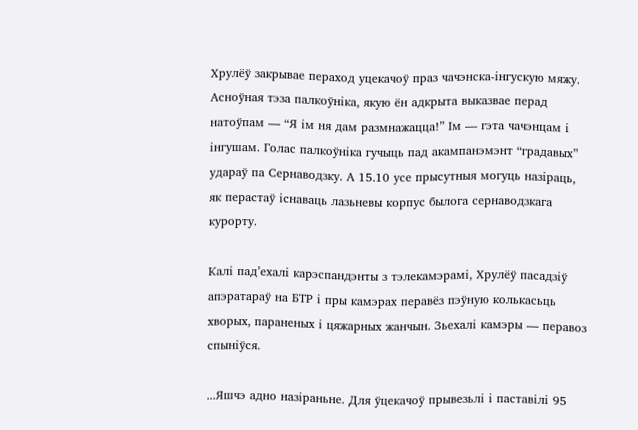Хрулёў закрывае пераход уцекачоў праз чачэнска-інгускую мяжу. Асноўная тэза палкоўніка, якую ён адкрыта выказвае перад натоўпам — “Я ім ня дам размнажацца!” Ім — гэта чачэнцам і інгушам. Голас палкоўніка гучыць пад акампанэмэнт “градавых” удараў па Сернаводзку. А 15.10 усе прысутныя могуць назіраць, як перастаў існаваць лазьневы корпус былога сернаводзкага курорту.

Калі пад’ехалі карэспандэнты з тэлекамэрамі, Хрулёў пасадзіў апэратараў на БТР і пры камэрах перавёз пэўную колькасьць хворых, параненых і цяжарных жанчын. Зьехалі камэры — перавоз спыніўся.

...Яшчэ адно назіраньне. Для ўцекачоў прывезьлі і паставілі 95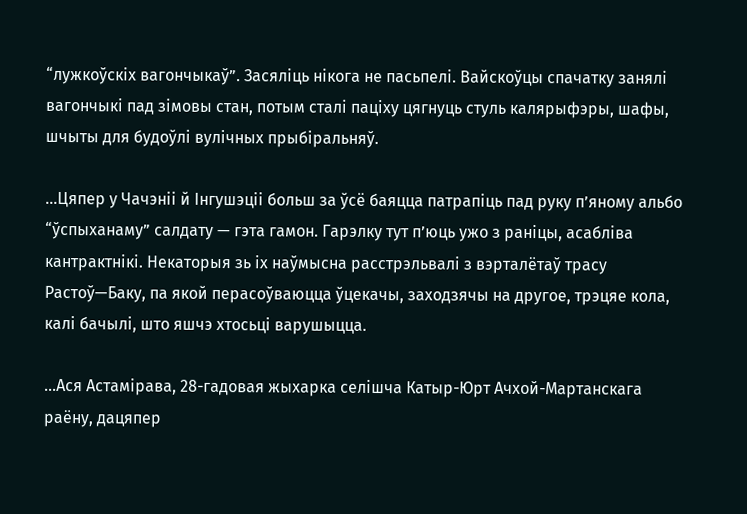“лужкоўскіх вагончыкаў”. Засяліць нікога не пасьпелі. Вайскоўцы спачатку занялі вагончыкі пад зімовы стан, потым сталі паціху цягнуць стуль калярыфэры, шафы, шчыты для будоўлі вулічных прыбіральняў.

...Цяпер у Чачэніі й Інгушэціі больш за ўсё баяцца патрапіць пад руку п’яному альбо “ўспыханаму” салдату — гэта гамон. Гарэлку тут п’юць ужо з раніцы, асабліва кантрактнікі. Некаторыя зь іх наўмысна расстрэльвалі з вэрталётаў трасу Растоў—Баку, па якой перасоўваюцца ўцекачы, заходзячы на другое, трэцяе кола, калі бачылі, што яшчэ хтосьці варушыцца.

...Ася Астамірава, 28-гадовая жыхарка селішча Катыр-Юрт Ачхой-Мартанскага раёну, дацяпер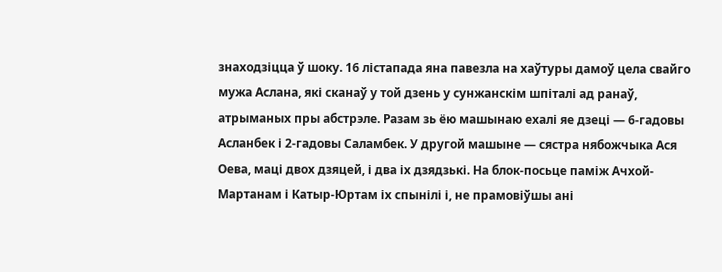знаходзіцца ў шоку. 16 лістапада яна павезла на хаўтуры дамоў цела свайго мужа Аслана, які сканаў у той дзень у сунжанскім шпіталі ад ранаў, атрыманых пры абстрэле. Разам зь ёю машынаю ехалі яе дзеці — 6-гадовы Асланбек і 2-гадовы Саламбек. У другой машыне — сястра нябожчыка Ася Оева, маці двох дзяцей, і два іх дзядзькі. На блок-посьце паміж Ачхой-Мартанам і Катыр-Юртам іх спынілі і, не прамовіўшы ані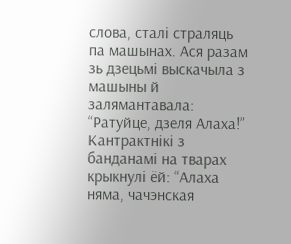слова, сталі страляць па машынах. Ася разам зь дзецьмі выскачыла з машыны й залямантавала: “Ратуйце, дзеля Алаха!” Кантрактнікі з банданамі на тварах крыкнулі ёй: “Алаха няма, чачэнская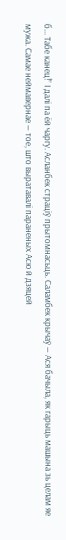б... Табе канец!” І далі па ёй чаргу. Асланбек страціў прытомнасьць. Саламбек крычаў — Ася бачыла, як гарыць машына зь целам яе мужа. Самае неймавернае — тое, што выратавалі параненых Асю й дзяцей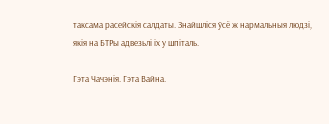таксама расейскія салдаты. Знайшліся ўсё ж нармальныя людзі, якія на БТРы адвезьлі іх у шпіталь.

Гэта Чачэнія. Гэта Вайна.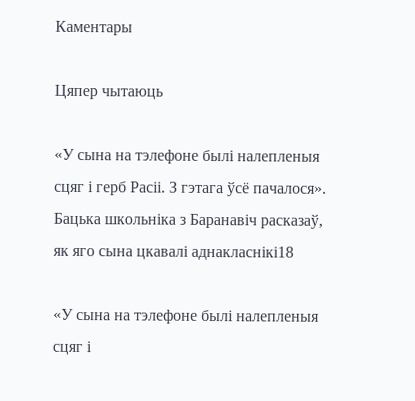Каментары

Цяпер чытаюць

«У сына на тэлефоне былі налепленыя сцяг і герб Расіі. З гэтага ўсё пачалося». Бацька школьніка з Баранавіч расказаў, як яго сына цкавалі аднакласнікі18

«У сына на тэлефоне былі налепленыя сцяг і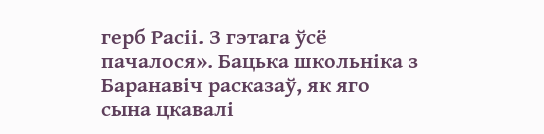герб Расіі. З гэтага ўсё пачалося». Бацька школьніка з Баранавіч расказаў, як яго сына цкавалі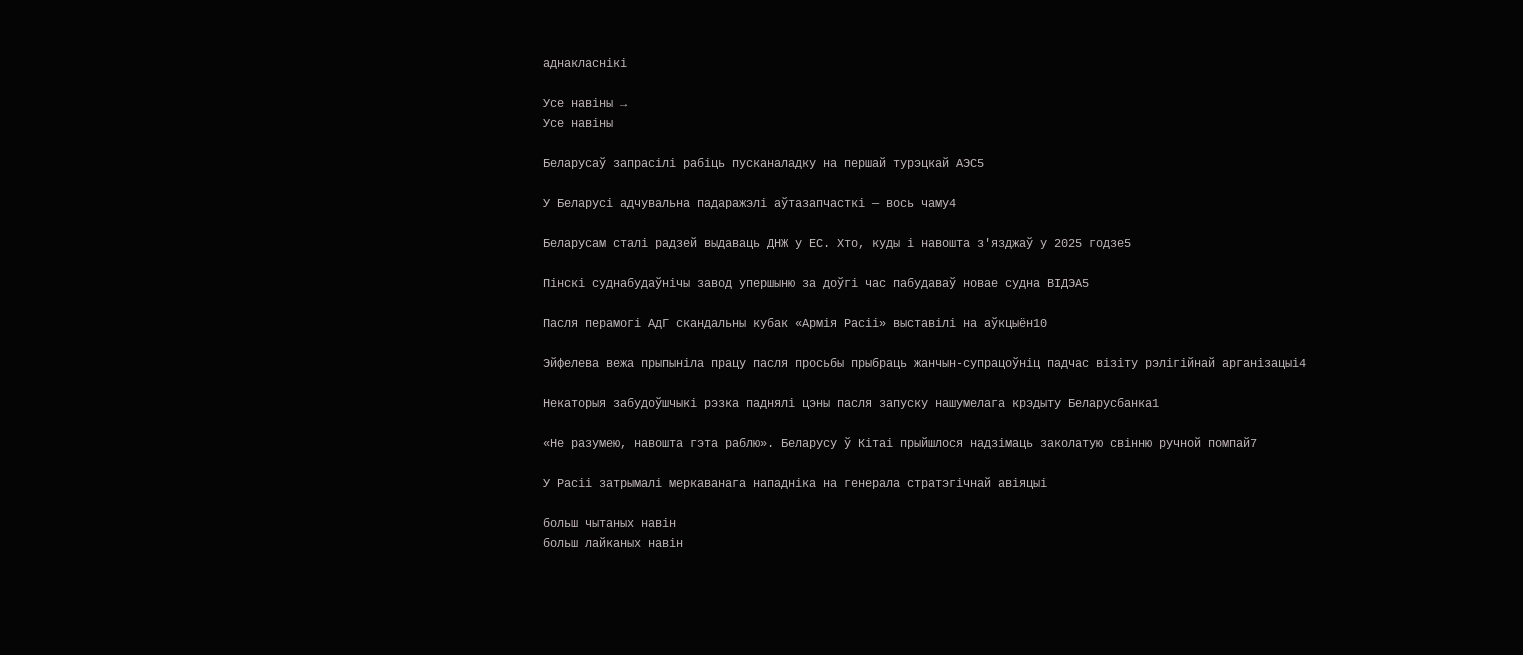аднакласнікі

Усе навіны →
Усе навіны

Беларусаў запрасілі рабіць пусканаладку на першай турэцкай АЭС5

У Беларусі адчувальна падаражэлі аўтазапчасткі — вось чаму4

Беларусам сталі радзей выдаваць ДНЖ у ЕС. Хто, куды і навошта з'язджаў у 2025 годзе5

Пінскі суднабудаўнічы завод упершыню за доўгі час пабудаваў новае судна ВІДЭА5

Пасля перамогі АдГ скандальны кубак «Армія Расіі» выставілі на аўкцыён10

Эйфелева вежа прыпыніла працу пасля просьбы прыбраць жанчын-супрацоўніц падчас візіту рэлігійнай арганізацыі4

Некаторыя забудоўшчыкі рэзка паднялі цэны пасля запуску нашумелага крэдыту Беларусбанка1

«Не разумею, навошта гэта раблю». Беларусу ў Кітаі прыйшлося надзімаць заколатую свінню ручной помпай7

У Расіі затрымалі меркаванага нападніка на генерала стратэгічнай авіяцыі

больш чытаных навін
больш лайканых навін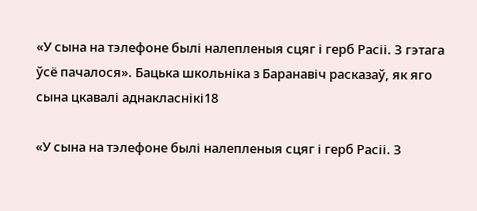«У сына на тэлефоне былі налепленыя сцяг і герб Расіі. З гэтага ўсё пачалося». Бацька школьніка з Баранавіч расказаў, як яго сына цкавалі аднакласнікі18

«У сына на тэлефоне былі налепленыя сцяг і герб Расіі. З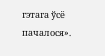гэтага ўсё пачалося».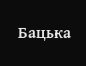Бацька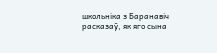школьніка з Баранавіч расказаў, як яго сына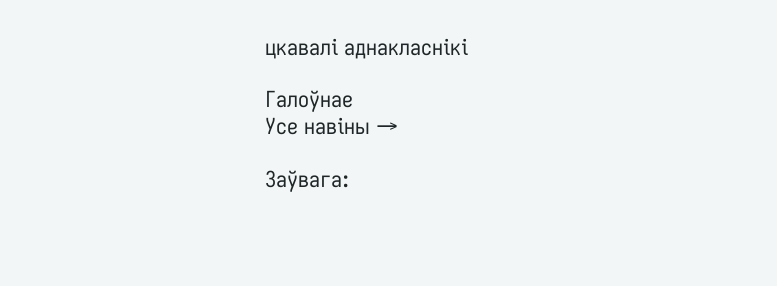цкавалі аднакласнікі

Галоўнае
Усе навіны →

Заўвага: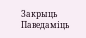Закрыць Паведаміць